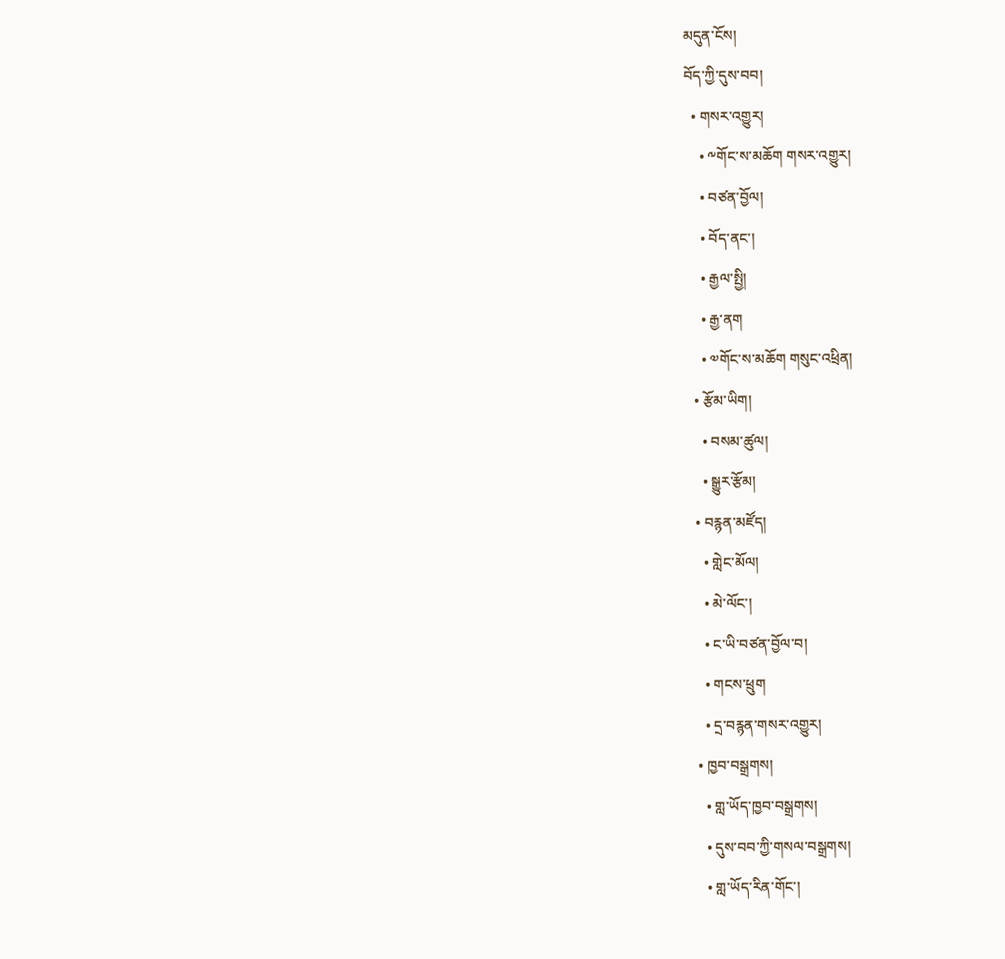མདུན་ངོས།
བོད་ཀྱི་དུས་བབ།
  • གསར་འགྱུར།
    • ༸གོང་ས་མཆོག གསར་འགྱུར།
    • བཙན་བྱོལ།
    • བོད་ནང་།
    • རྒྱལ་སྤྱི།
    • རྒྱ་ནག
    • ༧གོང་ས་མཆོག གསུང་འཕྲིན།
  • རྩོམ་ཡིག།
    • བསམ་ཚུལ།
    • སྒྱུར་རྩོམ།
  • བརྙན་མཛོད།
    • གླེང་མོལ།
    • མེ་ལོང་།
    • ང་ཡི་བཙན་བྱོལ་བ།
    • གངས་ཕྲུག
    • དྲ་བརྙན་གསར་འགྱུར།
  • ཁྱབ་བསྒྲགས།
    • གླ་ཡོད་ཁྱབ་བསྒྲགས།
    • དུས་བབ་ཀྱི་གསལ་བསྒྲགས།
    • གླ་ཡོད་རིན་གོང་།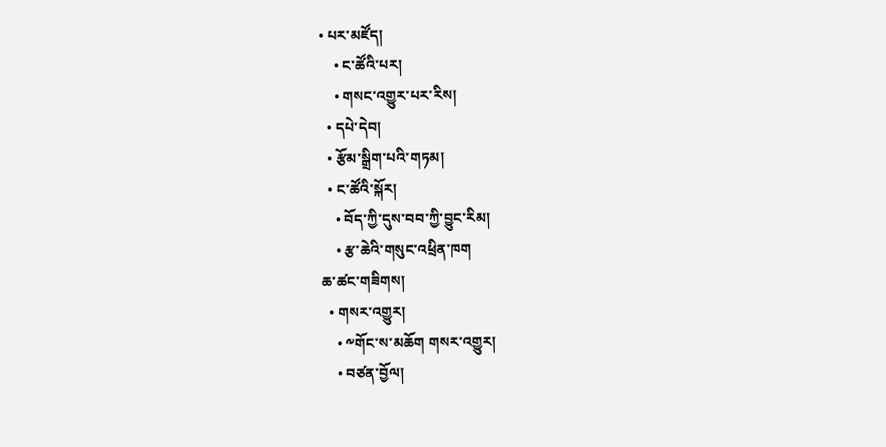• པར་མཛོད།
    • ང་ཚོའི་པར།
    • གསང་འགྱུར་པར་རིས།
  • དཔེ་དེབ།
  • རྩོམ་སྒྲིག་པའི་གཏམ།
  • ང་ཚོའི་སྐོར།
    • བོད་ཀྱི་དུས་བབ་ཀྱི་བྱུང་རིམ།
    • རྩ་ཆེའི་གསུང་འཕྲིན་ཁག
ཆ་ཚང་གཟིགས།
  • གསར་འགྱུར།
    • ༸གོང་ས་མཆོག གསར་འགྱུར།
    • བཙན་བྱོལ།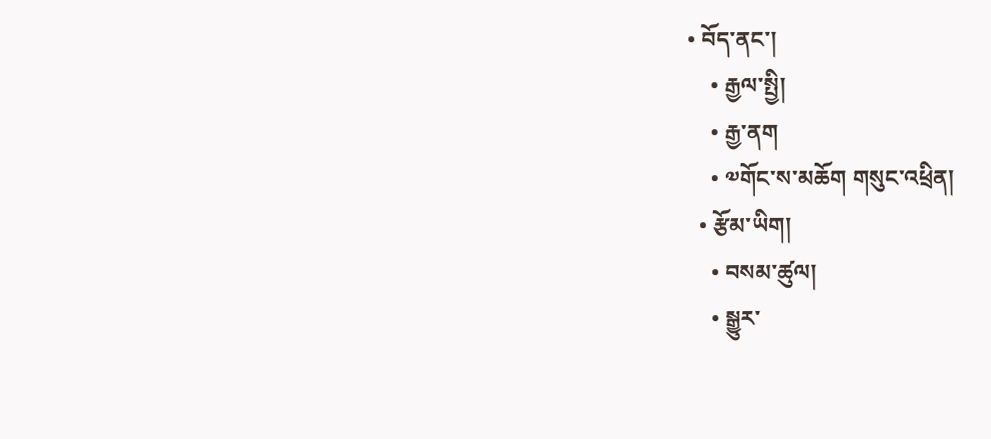• བོད་ནང་།
    • རྒྱལ་སྤྱི།
    • རྒྱ་ནག
    • ༧གོང་ས་མཆོག གསུང་འཕྲིན།
  • རྩོམ་ཡིག།
    • བསམ་ཚུལ།
    • སྒྱུར་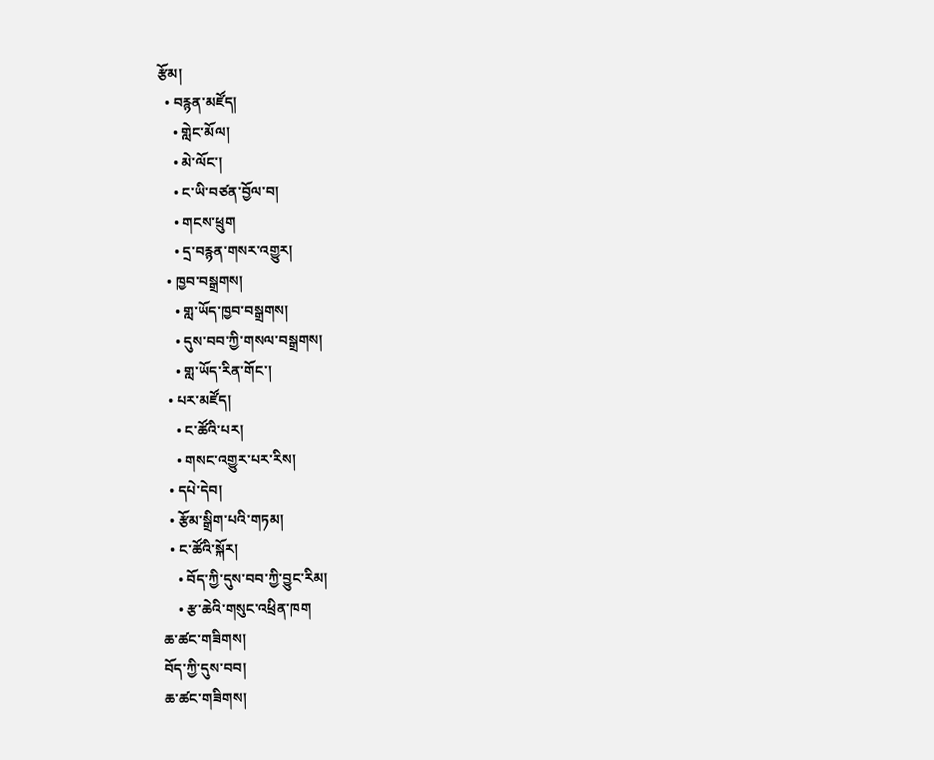རྩོམ།
  • བརྙན་མཛོད།
    • གླེང་མོལ།
    • མེ་ལོང་།
    • ང་ཡི་བཙན་བྱོལ་བ།
    • གངས་ཕྲུག
    • དྲ་བརྙན་གསར་འགྱུར།
  • ཁྱབ་བསྒྲགས།
    • གླ་ཡོད་ཁྱབ་བསྒྲགས།
    • དུས་བབ་ཀྱི་གསལ་བསྒྲགས།
    • གླ་ཡོད་རིན་གོང་།
  • པར་མཛོད།
    • ང་ཚོའི་པར།
    • གསང་འགྱུར་པར་རིས།
  • དཔེ་དེབ།
  • རྩོམ་སྒྲིག་པའི་གཏམ།
  • ང་ཚོའི་སྐོར།
    • བོད་ཀྱི་དུས་བབ་ཀྱི་བྱུང་རིམ།
    • རྩ་ཆེའི་གསུང་འཕྲིན་ཁག
ཆ་ཚང་གཟིགས།
བོད་ཀྱི་དུས་བབ།
ཆ་ཚང་གཟིགས།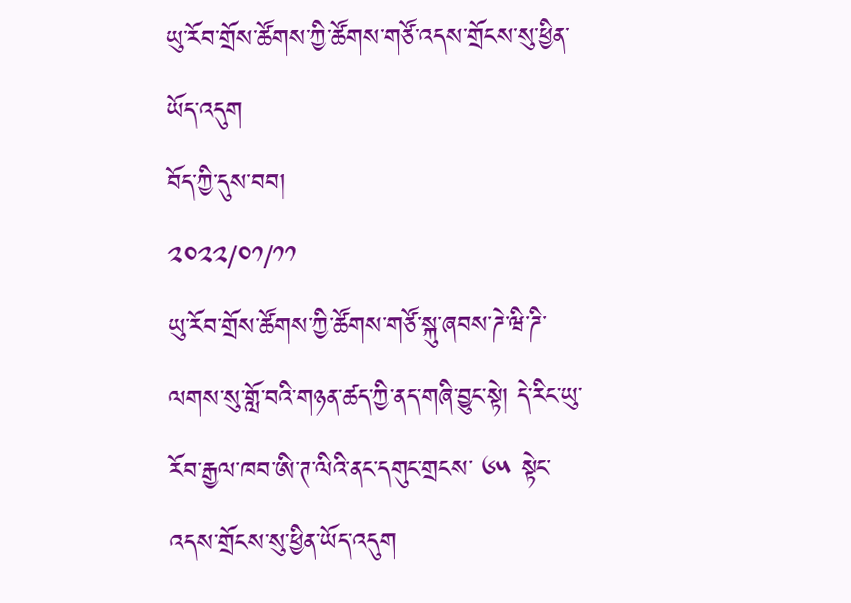ཡུ་རོབ་གྲོས་ཚོགས་ཀྱི་ཚོགས་གཙོ་འདས་གྲོངས་སུ་ཕྱིན་ཡོད་འདུག
བོད་ཀྱི་དུས་བབ།
༢༠༢༢/༠༡/༡༡
ཡུ་རོབ་གྲོས་ཚོགས་ཀྱི་ཚོགས་གཙོ་སྐུ་ཞབས་ཌེ་ཝི་ཌི་ལགས་སུ་གློ་བའི་གཉན་ཚད་ཀྱི་ནད་གཞི་བྱུང་སྟེ། དེ་རིང་ཡུ་རོབ་རྒྱལ་ཁབ་ཨི་ཊ་ལིའི་ནང་དགུང་གྲངས་ ༦༥ སྟེང་འདས་གྲོངས་སུ་ཕྱིན་ཡོད་འདུག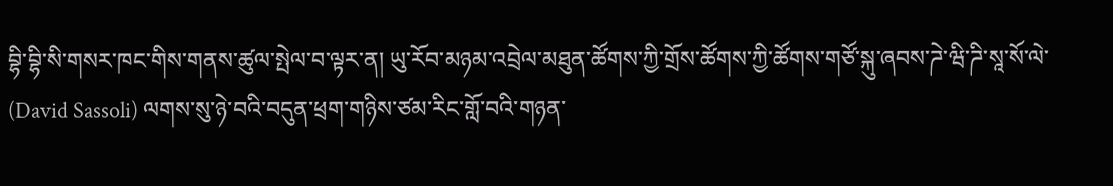བྷི་བྷི་སི་གསར་ཁང་གིས་གནས་ཚུལ་སྤེལ་བ་ལྟར་ན། ཡུ་རོབ་མཉམ་འབྲེལ་མཐུན་ཚོགས་ཀྱི་གྲོས་ཚོགས་ཀྱི་ཚོགས་གཙོ་སྐུ་ཞབས་ཌེ་ཝི་ཌི་སཱ་སོ་ལེ་ (David Sassoli) ལགས་སུ་ཉེ་བའི་བདུན་ཕྲག་གཉིས་ཙམ་རིང་གློ་བའི་གཉན་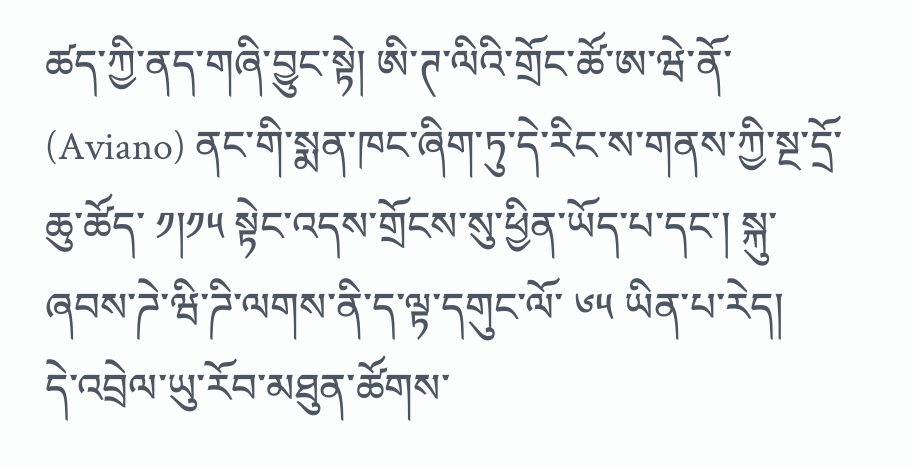ཚད་ཀྱི་ནད་གཞི་བྱུང་སྟེ། ཨི་ཊ་ལིའི་གྲོང་ཚོ་ཨ་ཝེ་ནོ་ (Aviano) ནང་གི་སྨན་ཁང་ཞིག་ཏུ་དེ་རིང་ས་གནས་ཀྱི་སྔ་དྲོ་ཆུ་ཚོད་ ༡།༡༥ སྟེང་འདས་གྲོངས་སུ་ཕྱིན་ཡོད་པ་དང་། སྐུ་ཞབས་ཌེ་ཝི་ཌི་ལགས་ནི་ད་ལྟ་དགུང་ལོ་ ༦༥ ཡིན་པ་རེད།
དེ་འབྲེལ་ཡུ་རོབ་མཐུན་ཚོགས་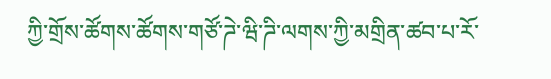ཀྱི་གྲོས་ཚོགས་ཚོགས་གཙོ་ཌེ་ཝི་ཌི་ལགས་ཀྱི་མགྲིན་ཚབ་པ་རོ་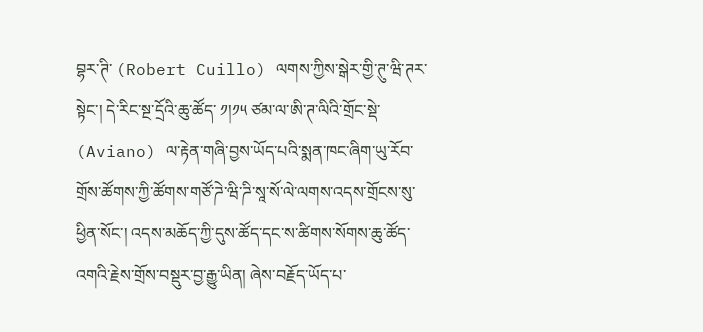བྷར་ཊི་ (Robert Cuillo) ལགས་ཀྱིས་སྒེར་གྱི་ཊུ་ཝི་ཊར་སྟེང་། དེ་རིང་སྔ་དྲོའི་ཆུ་ཚོད་ ༡།༡༥ ཙམ་ལ་ཨི་ཊ་ལིའི་གྲོང་སྡེ་ (Aviano) ལ་རྟེན་གཞི་བྱས་ཡོད་པའི་སྨན་ཁང་ཞིག་ཡུ་རོབ་གྲོས་ཚོགས་ཀྱི་ཚོགས་གཙོ་ཌེ་ཝི་ཌི་སཱ་སོ་ལེ་ལགས་འདས་གྲོངས་སུ་ཕྱིན་སོང་། འདས་མཆོད་ཀྱི་དུས་ཚོད་དང་ས་ཚིགས་སོགས་ཆུ་ཚོད་འགའི་རྗེས་གྲོས་བསྡུར་བྱ་རྒྱུ་ཡིན། ཞེས་བརྗོད་ཡོད་པ་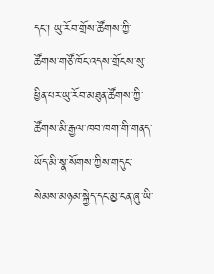དང་། ཡུ་རོབ་གྲོས་ཚོགས་ཀྱི་ཚོགས་གཙོ་ཁོང་འདས་གྲོངས་སུ་ཕྱིན་པར་ཡུ་རོབ་མཐུན་ཚོགས་ཀྱི་ཚོགས་མི་རྒྱལ་ཁབ་ཁག་གི་གནད་ཡོད་མི་སྣ་སོགས་ཀྱིས་གདུང་སེམས་མཉམ་སྐྱེད་དང་མྱ་ངན་ཞུ་ཡི་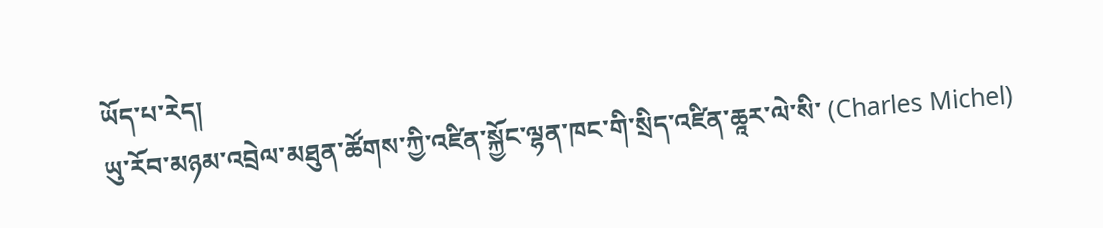ཡོད་པ་རེད།
ཡུ་རོབ་མཉམ་འབྲེལ་མཐུན་ཚོགས་ཀྱི་འཛིན་སྐྱོང་ལྷན་ཁང་གི་སྲིད་འཛིན་ཆཱར་ལེ་སི་ (Charles Michel)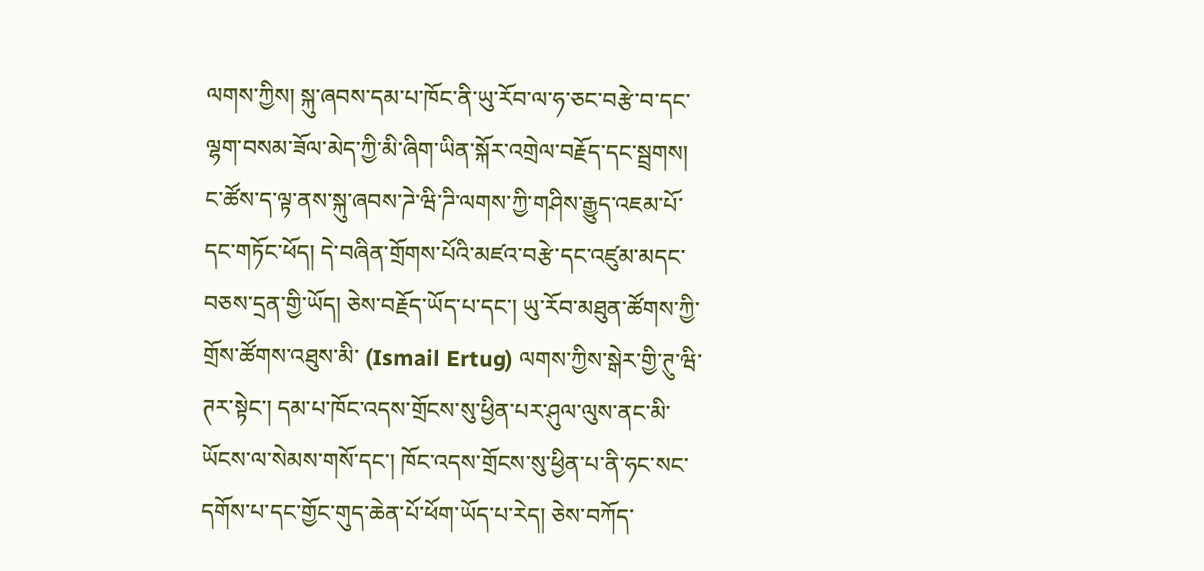ལགས་ཀྱིས། སྐུ་ཞབས་དམ་པ་ཁོང་ནི་ཡུ་རོབ་ལ་ཧ་ཅང་བརྩེ་བ་དང་ལྷག་བསམ་ཟོལ་མེད་ཀྱི་མི་ཞིག་ཡིན་སྐོར་འགྲེལ་བརྗོད་དང་སྦྲགས། ང་ཚོས་ད་ལྟ་ནས་སྐུ་ཞབས་ཌེ་ཝི་ཌི་ལགས་ཀྱི་གཤིས་རྒྱུད་འཇམ་པོ་དང་གཏོང་ཕོད། དེ་བཞིན་གྲོགས་པོའི་མཛའ་བརྩེ་དང་འཛུམ་མདང་བཅས་དྲན་གྱི་ཡོད། ཅེས་བརྗོད་ཡོད་པ་དང་། ཡུ་རོབ་མཐུན་ཚོགས་ཀྱི་གྲོས་ཚོགས་འཐུས་མི་ (Ismail Ertug) ལགས་ཀྱིས་སྒེར་གྱི་ཊུ་ཝི་ཊར་སྟེང་། དམ་པ་ཁོང་འདས་གྲོངས་སུ་ཕྱིན་པར་ཤུལ་ལུས་ནང་མི་ཡོངས་ལ་སེམས་གསོ་དང་། ཁོང་འདས་གྲོངས་སུ་ཕྱིན་པ་ནི་ཧང་སང་དགོས་པ་དང་གྱོང་གུད་ཆེན་པོ་ཕོག་ཡོད་པ་རེད། ཅེས་བཀོད་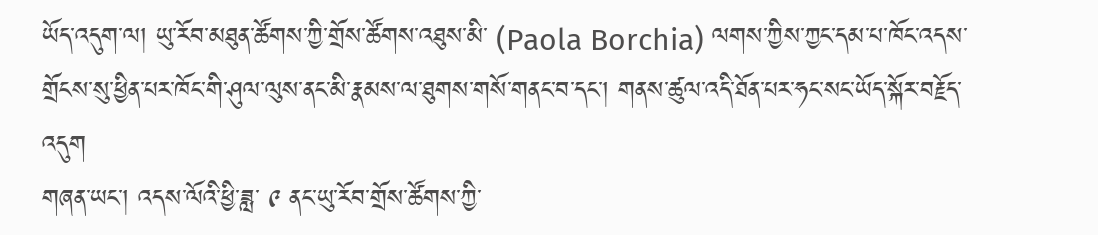ཡོད་འདུག་ལ། ཡུ་རོབ་མཐུན་ཚོགས་ཀྱི་གྲོས་ཚོགས་འཐུས་མི་ (Paola Borchia) ལགས་ཀྱིས་ཀྱང་དམ་པ་ཁོང་འདས་གྲོངས་སུ་ཕྱིན་པར་ཁོང་གི་ཤུལ་ལུས་ནང་མི་རྣམས་ལ་ཐུགས་གསོ་གནང་བ་དང་། གནས་ཚུལ་འདི་ཐོན་པར་ཧང་སང་ཡོད་སྐོར་བརྗོད་འདུག
གཞན་ཡང་། འདས་ལོའི་ཕྱི་ཟླ་ ༩ ནང་ཡུ་རོབ་གྲོས་ཚོགས་ཀྱི་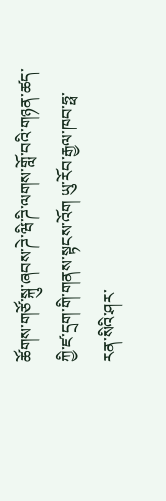ཚོགས་གཙོ་སྐུ་ཞབས་ཌེ་ཝི་ཌི་ལགས་གློ་བའི་གཉན་ཚད་ཀྱི་ཛ་དྲག་གི་གནས་སྟངས་འོག ཡུ་རོབ་རྒྱལ་ཁབ་ཧྥ་རན་སིའི་ཤར་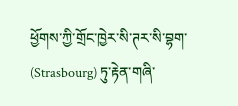ཕྱོགས་ཀྱི་གྲོང་ཁྱེར་སི་ཊར་སི་བྷག་ (Strasbourg) ཏུ་རྟེན་གཞི་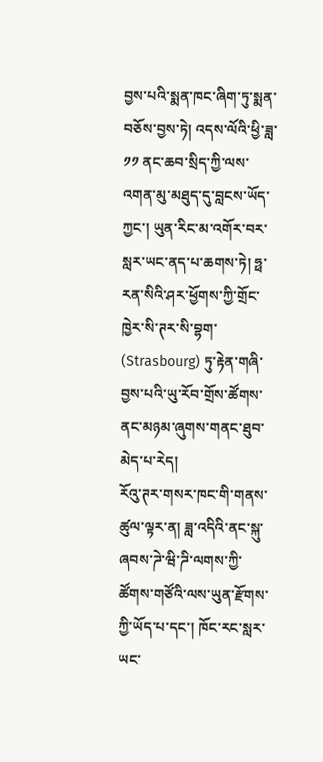བྱས་པའི་སྨན་ཁང་ཞིག་ཏུ་སྨན་བཅོས་བྱས་ཏེ། འདས་ལོའི་ཕྱི་ཟླ་ ༡༡ ནང་ཆབ་སྲིད་ཀྱི་ལས་འགན་མུ་མཐུད་དུ་བླངས་ཡོད་ཀྱང་། ཡུན་རིང་མ་འགོར་བར་སླར་ཡང་ནད་པ་ཆགས་ཏེ། ཧྥ་རན་སིའི་ཤར་ཕྱོགས་ཀྱི་གྲོང་ཁྱེར་སི་ཊར་སི་བྷག་ (Strasbourg) ཏུ་རྟེན་གཞི་བྱས་པའི་ཡུ་རོབ་གྲོས་ཚོགས་ནང་མཉམ་ཞུགས་གནང་ཐུབ་མེད་པ་རེད།
རོའུ་ཊར་གསར་ཁང་གི་གནས་ཚུལ་ལྟར་ན། ཟླ་འདིའི་ནང་སྐུ་ཞབས་ཌེ་ཝི་ཌི་ལགས་ཀྱི་ཚོགས་གཙོའི་ལས་ཡུན་རྫོགས་ཀྱི་ཡོད་པ་དང་། ཁོང་རང་སླར་ཡང་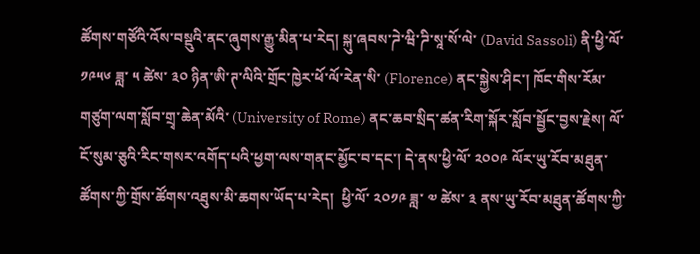ཚོགས་གཙོའི་འོས་བསྡུའི་ནང་ཞུགས་རྒྱུ་མིན་པ་རེད། སྐུ་ཞབས་ཌེ་ཝི་ཌི་སཱ་སོ་ལེ་ (David Sassoli) ནི་ཕྱི་ལོ་ ༡༩༥༦ ཟླ་ ༥ ཚེས་ ༣༠ ཉིན་ཨི་ཊ་ལིའི་གྲོང་ཁྱེར་ཕོ་ལོ་རེན་སི་ (Florence) ནང་སྐྱེས་ཤིང་། ཁོང་གིས་རོམ་གཙུག་ལག་སློབ་གྲྭ་ཆེན་མོའི་ (University of Rome) ནང་ཆབ་སྲིད་ཚན་རིག་སྐོར་སློབ་སྦྱོང་བྱས་རྗེས། ལོ་ངོ་སུམ་ཅུའི་རིང་གསར་འགོད་པའི་ཕྱག་ལས་གནང་མྱོང་བ་དང་། དེ་ནས་ཕྱི་ལོ་ ༢༠༠༩ ལོར་ཡུ་རོབ་མཐུན་ཚོགས་ཀྱི་གྲོས་ཚོགས་འཐུས་མི་ཆགས་ཡོད་པ་རེད།  ཕྱི་ལོ་ ༢༠༡༩ ཟླ་ ༧ ཚེས་ ༣ ནས་ཡུ་རོབ་མཐུན་ཚོགས་ཀྱི་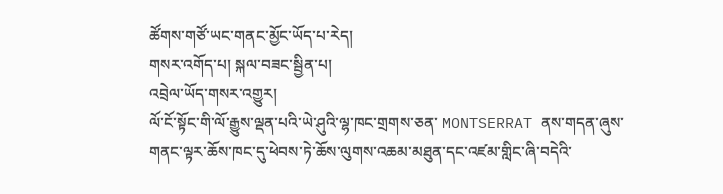ཚོགས་གཙོ་ཡང་གནང་མྱོང་ཡོད་པ་རེད།
གསར་འགོད་པ། སྐལ་བཟང་སྦྱིན་པ།
འབྲེལ་ཡོད་གསར་འགྱུར།
ལོ་ངོ་སྟོང་གི་ལོ་རྒྱུས་ལྡན་པའི་ཡེ་ཤུའི་ལྷ་ཁང་གྲགས་ཅན་ MONTSERRAT ནས་གདན་ཞུས་གནང་ལྟར་ཆོས་ཁང་དུ་ཕེབས་ཏེ་ཆོས་ལུགས་འཆམ་མཐུན་དང་འཛམ་གླིང་ཞི་བདེའི་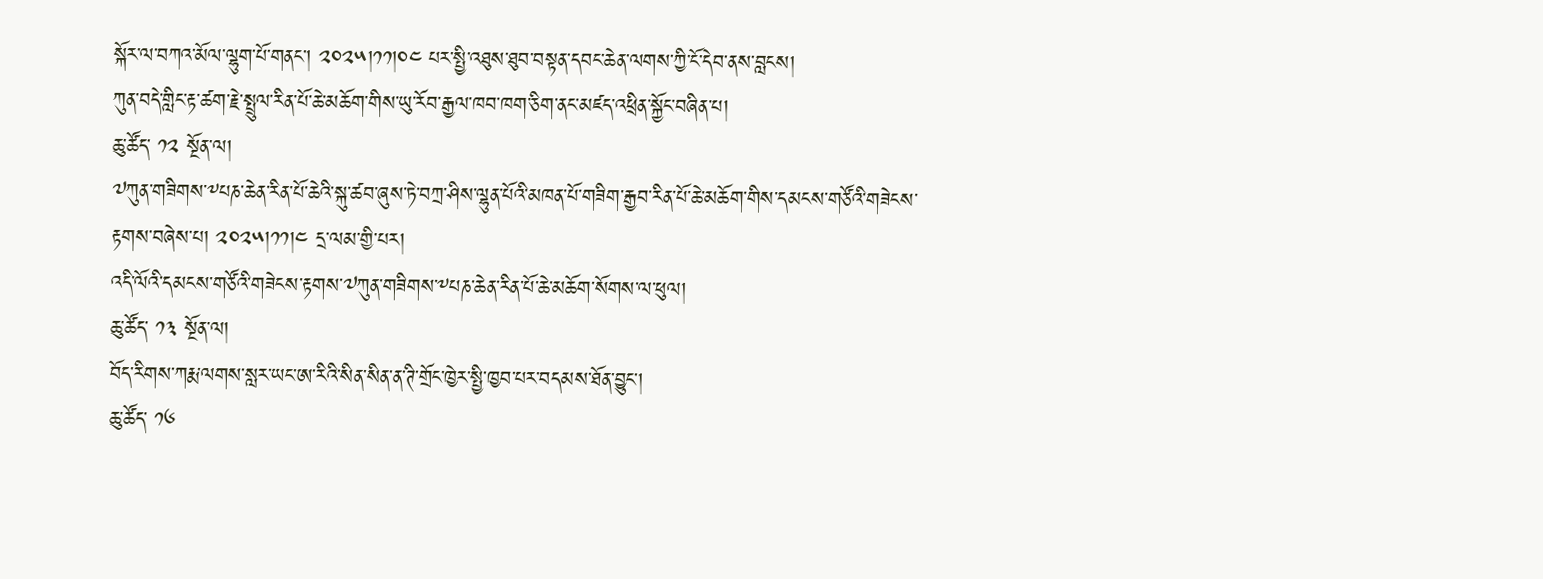སྐོར་ལ་བཀའ་མོལ་ལྷུག་པོ་གནང་། ༢༠༢༥།༡༡།༠༤ པར་སྤྱི་འཐུས་ཐུབ་བསྟན་དབང་ཆེན་ལགས་ཀྱི་ངོ་དེབ་ནས་བླངས།
ཀུན་བདེ་གླིང་རྟ་ཚག་རྗེ་སྤྲུལ་རིན་པོ་ཆེ་མཆོག་གིས་ཡུ་རོབ་རྒྱལ་ཁབ་ཁག་ཅིག་ནང་མཛད་འཕྲིན་སྐྱོང་བཞིན་པ།
ཆུ་ཚོད་ ༡༢ སྔོན་ལ།
༧ཀུན་གཟིགས་༸པཎ་ཆེན་རིན་པོ་ཆེའི་སྐུ་ཚབ་ཞུས་ཏེ་བཀྲ་ཤིས་ལྷུན་པོའི་མཁན་པོ་གཟིག་རྒྱབ་རིན་པོ་ཆེ་མཆོག་གིས་དམངས་གཙོའི་གཟེངས་རྟགས་བཞེས་པ། ༢༠༢༥།༡༡།༤ དྲ་ལམ་གྱི་པར།
འདི་ལོའི་དམངས་གཙོའི་གཟེངས་རྟགས་༧ཀུན་གཟིགས་༸པཎ་ཆེན་རིན་པོ་ཆེ་མཆོག་སོགས་ལ་ཕུལ།
ཆུ་ཚོད་ ༡༣ སྔོན་ལ།
བོད་རིགས་ཀརྨ་ལགས་སླར་ཡང་ཨ་རིའི་སིན་སིན་ན་ཊི་གྲོང་ཁྱེར་སྤྱི་ཁྱབ་པར་བདམས་ཐོན་བྱུང་།
ཆུ་ཚོད་ ༡༦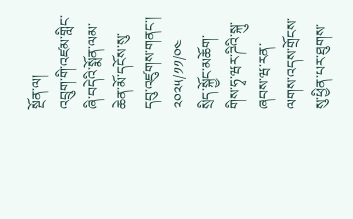སྔོན་ལ།
འབྲུག་གི་འཛམ་གླིང་ཞི་བདེའི་སྨོན་ལམ་ཆེན་མོ་དངོས་སུ་དབུ་འཛུགས་གནང་།
༢༠༢༥/༡༡/༠༤
སྲིད་སྐྱོང་མཆོག་གིས་ཧྭ་ཝར་ཌིའི་སྐུ་ཞབས་ཝ་རན་ལགས་འདས་གྲོངས་སུ་ཕྱིན་པར་ཐུགས་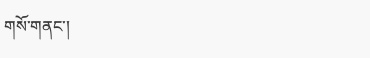གསོ་གནང་།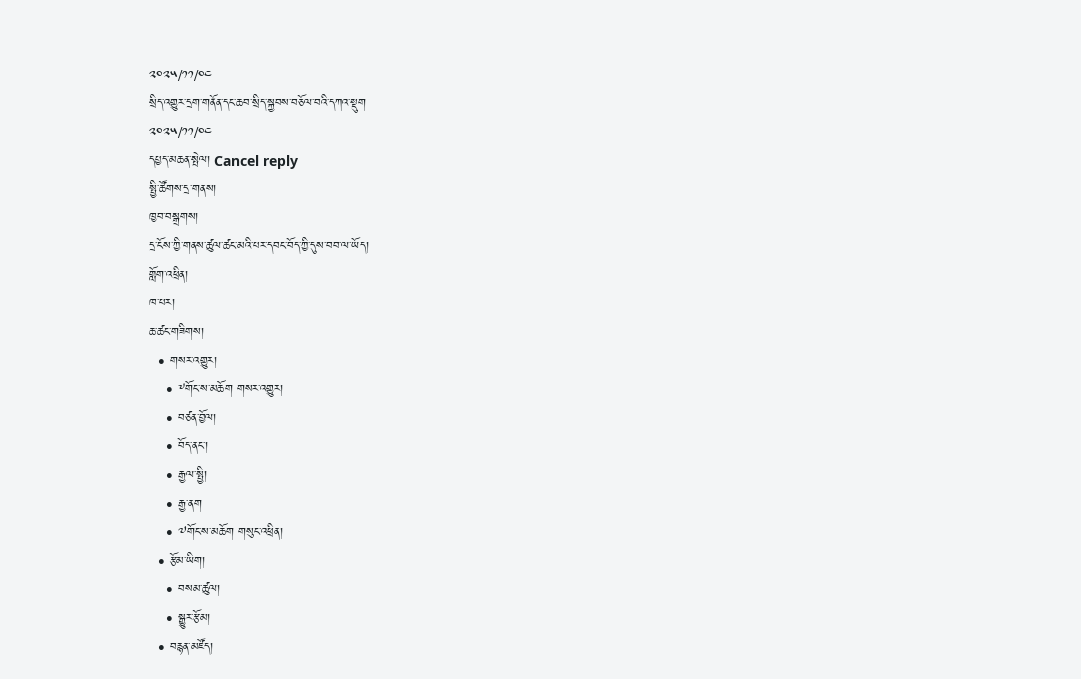༢༠༢༥/༡༡/༠༤
སྲིད་འགྱུར་དྲག་གནོན་དང་ཆབ་སྲིད་སྐྱབས་བཅོལ་བའི་དཀའ་སྡུག
༢༠༢༥/༡༡/༠༤
དཔྱད་མཆན་སྤེལ། Cancel reply
སྤྱི་ཚོགས་དྲ་གནས།
ཁྱབ་བསྒྲགས།
དྲ་ངོས་ཀྱི་གནས་ཚུལ་ཚང་མའི་པར་དབང་བོད་ཀྱི་དུས་བབ་ལ་ཡོད།
གློག་འཕྲིན།
ཁ་པར།
ཆ་ཚང་གཟིགས།
  • གསར་འགྱུར།
    • ༸གོང་ས་མཆོག གསར་འགྱུར།
    • བཙན་བྱོལ།
    • བོད་ནང་།
    • རྒྱལ་སྤྱི།
    • རྒྱ་ནག
    • ༧གོང་ས་མཆོག གསུང་འཕྲིན།
  • རྩོམ་ཡིག།
    • བསམ་ཚུལ།
    • སྒྱུར་རྩོམ།
  • བརྙན་མཛོད།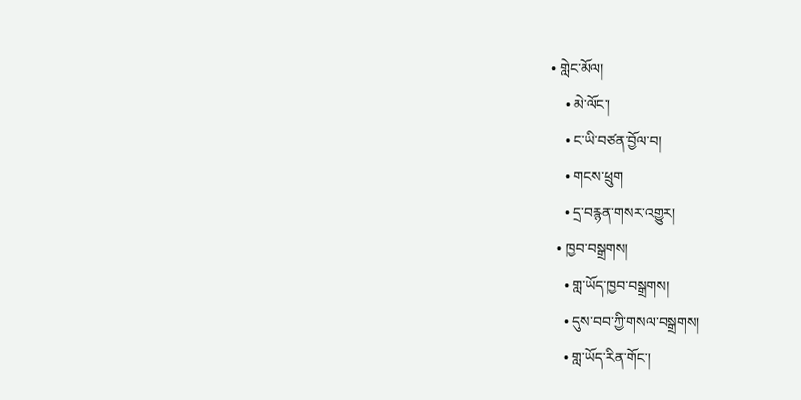• གླེང་མོལ།
    • མེ་ལོང་།
    • ང་ཡི་བཙན་བྱོལ་བ།
    • གངས་ཕྲུག
    • དྲ་བརྙན་གསར་འགྱུར།
  • ཁྱབ་བསྒྲགས།
    • གླ་ཡོད་ཁྱབ་བསྒྲགས།
    • དུས་བབ་ཀྱི་གསལ་བསྒྲགས།
    • གླ་ཡོད་རིན་གོང་།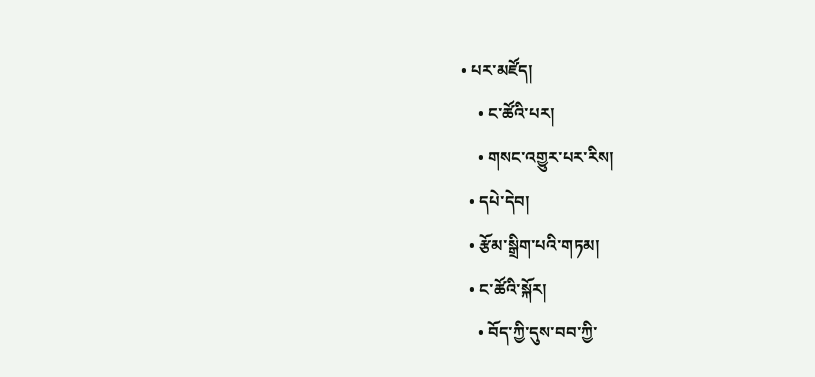• པར་མཛོད།
    • ང་ཚོའི་པར།
    • གསང་འགྱུར་པར་རིས།
  • དཔེ་དེབ།
  • རྩོམ་སྒྲིག་པའི་གཏམ།
  • ང་ཚོའི་སྐོར།
    • བོད་ཀྱི་དུས་བབ་ཀྱི་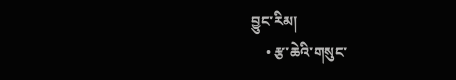བྱུང་རིམ།
    • རྩ་ཆེའི་གསུང་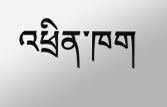འཕྲིན་ཁག